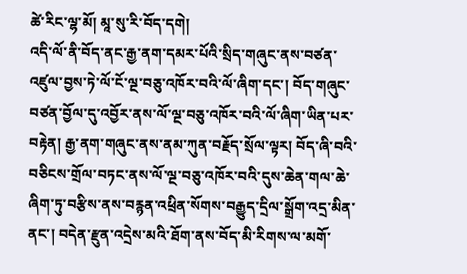ཚེ་རིང་ལྷ་མོ། མཱ་སུ་རི་བོད་དགེ།
འདི་ལོ་ནི་བོད་ནང་རྒྱ་ནག་དམར་པོའི་སྲིད་གཞུང་ནས་བཙན་འཛུལ་བྱས་ཏེ་ལོ་ངོ་ལྔ་བཅུ་འཁོར་བའི་ལོ་ཞིག་དང་། བོད་གཞུང་བཙན་བྱོལ་དུ་འབྱོར་ནས་ལོ་ལྔ་བཅུ་འཁོར་བའི་ལོ་ཞིག་ཡིན་པར་བརྟེན། རྒྱ་ནག་གཞུང་ནས་ནམ་ཀུན་བརྗོད་སྲོལ་ལྟར། བོད་ཞི་བའི་བཅིངས་གྲོལ་བཏང་ནས་ལོ་ལྔ་བཅུ་འཁོར་བའི་དུས་ཆེན་གལ་ཆེ་ཞིག་ཏུ་བརྩིས་ནས་བརྙན་འཕྲིན་སོགས་བརྒྱུད་དྲིལ་སྒྲོག་འདྲ་མིན་ནང་། བདེན་རྫུན་འདྲེས་མའི་ཐོག་ནས་བོད་མི་རིགས་ལ་མགོ་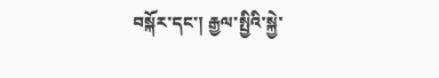བསྐོར་དང་། རྒྱལ་སྤྱིའི་སྐྱེ་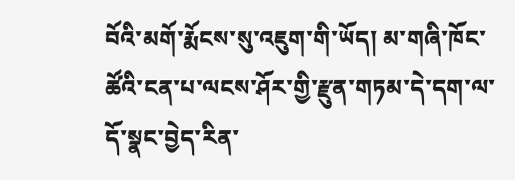བོའི་མགོ་རྨོངས་སུ་འཇུག་གི་ཡོད། མ་གཞི་ཁོང་ཚོའི་ངན་པ་ལངས་ཤོར་གྱི་རྫུན་གཏམ་དེ་དག་ལ་དོ་སྣང་བྱེད་རིན་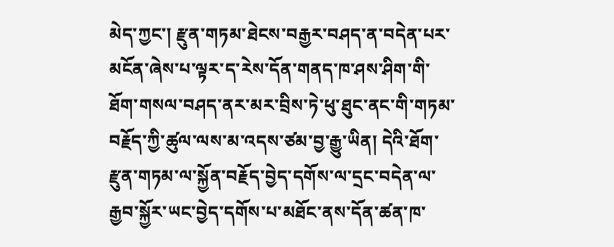མེད་ཀྱང་། རྫུན་གཏམ་ཐེངས་བརྒྱར་བཤད་ན་བདེན་པར་མངོན་ཞེས་པ་ལྟར་ད་རེས་དོན་གནད་ཁ་ཤས་ཤིག་གི་ཐོག་གསལ་བཤད་ནར་མར་བྲིས་ཏེ་ཕུ་ཐུང་ནང་གི་གཏམ་བརྗོད་ཀྱི་ཚུལ་ལས་མ་འདས་ཙམ་བྱ་རྒྱུ་ཡིན། དེའི་ཐོག་རྫུན་གཏམ་ལ་སྐྱོན་བརྗོད་བྱེད་དགོས་ལ་དྲང་བདེན་ལ་རྒྱབ་སྐྱོར་ཡང་བྱེད་དགོས་པ་མཐོང་ནས་དོན་ཚན་ཁ་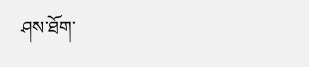ཤས་ཐོག་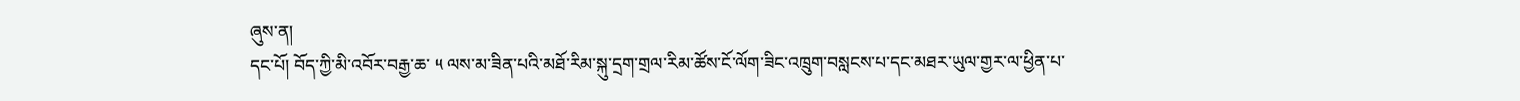ཞུས་ན།
དང་པོ། བོད་ཀྱི་མི་འབོར་བརྒྱ་ཆ་ ༥ ལས་མ་ཟིན་པའི་མཐོ་རིམ་སྐུ་དྲག་གྲལ་རིམ་ཚོས་ངོ་ལོག་ཟིང་འཁྲུག་བསླངས་པ་དང་མཐར་ཡུལ་གྱར་ལ་ཕྱིན་པ་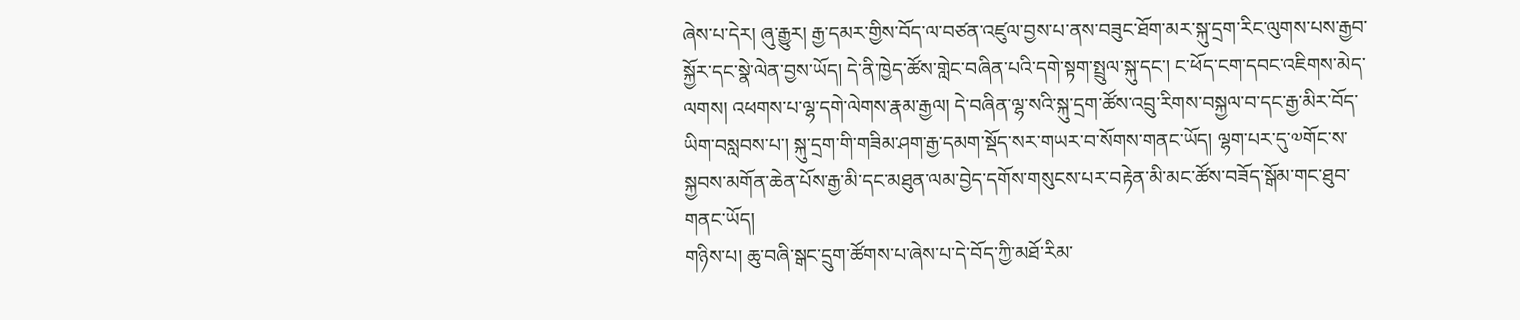ཞེས་པ་དེར། ཞུ་རྒྱུར། རྒྱ་དམར་གྱིས་བོད་ལ་བཙན་འཛུལ་བྱས་པ་ནས་བཟུང་ཐོག་མར་སྐུ་དྲག་རིང་ལུགས་པས་རྒྱབ་སྐྱོར་དང་སྣེ་ལེན་བྱས་ཡོད། དེ་ནི་ཁྱེད་ཚོས་གླེང་བཞིན་པའི་དགེ་སྟག་སྤྲུལ་སྐུ་དང་། ང་ཕོད་ངག་དབང་འཇིགས་མེད་ལགས། འཕགས་པ་ལྷ་དགེ་ལེགས་རྣམ་རྒྱལ། དེ་བཞིན་ལྷ་སའི་སྐུ་དྲག་ཚོས་འབྲུ་རིགས་བསྐྱལ་བ་དང་རྒྱ་མིར་བོད་ཡིག་བསླབས་པ་། སྐུ་དྲག་གི་གཟིམ་ཤག་རྒྱ་དམག་སྡོད་སར་གཡར་བ་སོགས་གནང་ཡོད། ལྷག་པར་དུ་༧གོང་ས་སྐྱབས་མགོན་ཆེན་པོས་རྒྱ་མི་དང་མཐུན་ལམ་བྱེད་དགོས་གསུངས་པར་བརྟེན་མི་མང་ཚོས་བཟོད་སྒོམ་གང་ཐུབ་གནང་ཡོད།
གཉིས་པ། ཆུ་བཞི་སྒང་དྲུག་ཚོགས་པ་ཞེས་པ་དེ་བོད་ཀྱི་མཐོ་རིམ་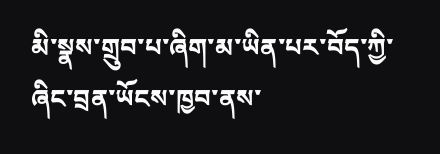མི་སྣས་གྲུབ་པ་ཞིག་མ་ཡིན་པར་བོད་ཀྱི་ཞིང་བྲན་ཡོངས་ཁྱབ་ནས་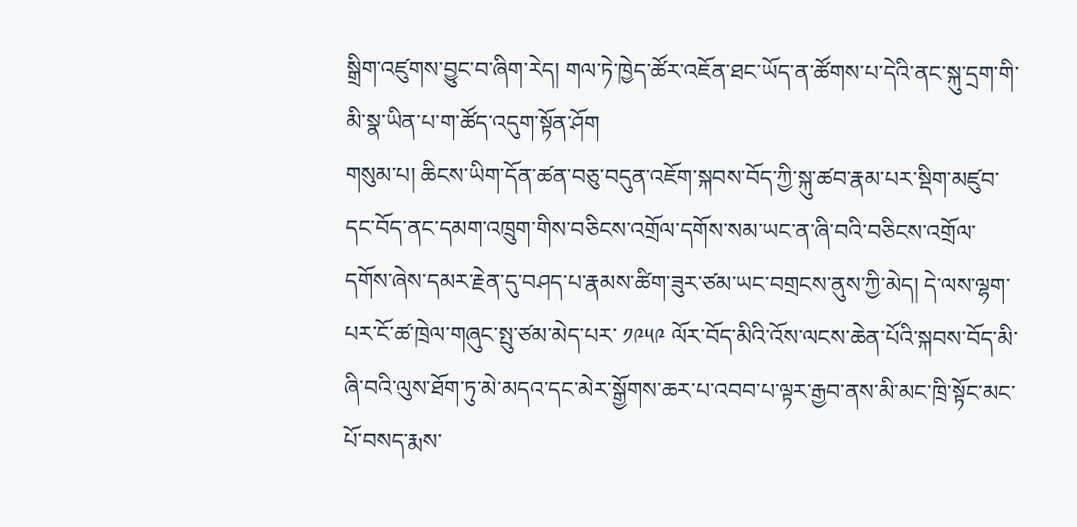སྒྲིག་འཛུགས་བྱུང་བ་ཞིག་རེད། གལ་ཏེ་ཁྱེད་ཚོར་འཇོན་ཐང་ཡོད་ན་ཚོགས་པ་དེའི་ནང་སྐུ་དྲག་གི་མི་སྣ་ཡིན་པ་ག་ཚོད་འདུག་སྟོན་ཤོག
གསུམ་པ། ཆིངས་ཡིག་དོན་ཚན་བཅུ་བདུན་འཇོག་སྐབས་བོད་ཀྱི་སྐུ་ཚབ་རྣམ་པར་སྡིག་མཛུབ་དང་བོད་ནང་དམག་འཁྲུག་གིས་བཅིངས་འགྲོལ་དགོས་སམ་ཡང་ན་ཞི་བའི་བཅིངས་འགྲོལ་དགོས་ཞེས་དམར་རྗེན་དུ་བཤད་པ་རྣམས་ཚིག་ཟུར་ཙམ་ཡང་བགྲངས་ནུས་ཀྱི་མེད། དེ་ལས་ལྷག་པར་ངོ་ཚ་ཁྲེལ་གཞུང་སྤུ་ཙམ་མེད་པར་ ༡༩༥༩ ལོར་བོད་མིའི་འོས་ལངས་ཆེན་པོའི་སྐབས་བོད་མི་ཞི་བའི་ལུས་ཐོག་ཏུ་མེ་མདའ་དང་མེར་སྒྱོགས་ཆར་པ་འབབ་པ་ལྟར་རྒྱབ་ནས་མི་མང་ཁྲི་སྟོང་མང་པོ་བསད་རྨས་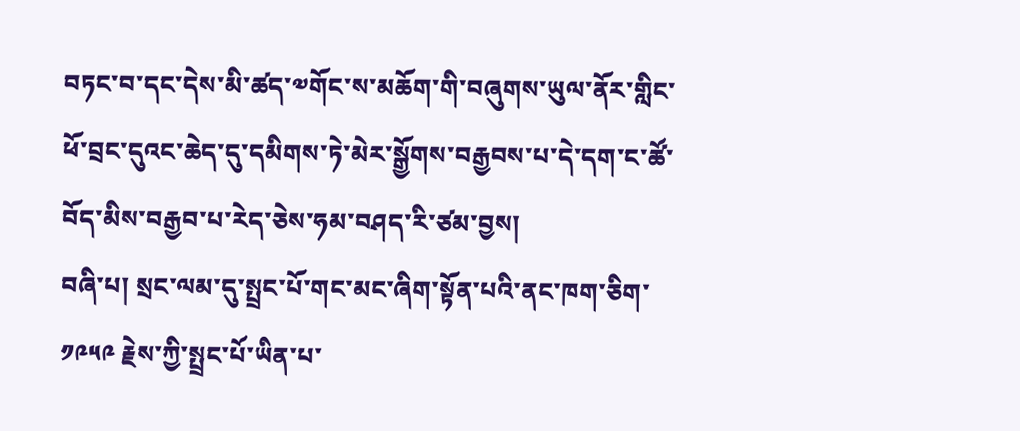བཏང་བ་དང་དེས་མི་ཚད་༧གོང་ས་མཆོག་གི་བཞུགས་ཡུལ་ནོར་གླིང་ཕོ་བྲང་དུའང་ཆེད་དུ་དམིགས་ཏེ་མེར་སྒྱོགས་བརྒྱབས་པ་དེ་དག་ང་ཚོ་བོད་མིས་བརྒྱབ་པ་རེད་ཅེས་ཧམ་བཤད་རི་ཙམ་བྱས།
བཞི་པ། སྲང་ལམ་དུ་སྤྲང་པོ་གང་མང་ཞིག་སྟོན་པའི་ནང་ཁག་ཅིག་ ༡༩༥༩ རྗེས་ཀྱི་སྤྲང་པོ་ཡིན་པ་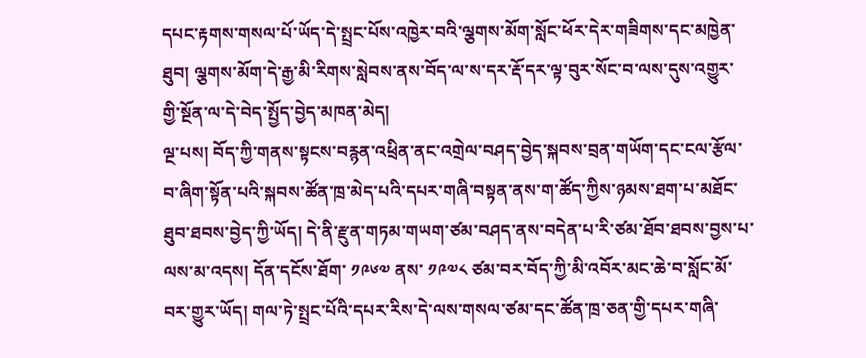དཔང་རྟགས་གསལ་པོ་ཡོད་དེ་སྤྲང་པོས་འཁྱེར་བའི་ལྕགས་མོག་སློང་ཕོར་དེར་གཟིགས་དང་མཁྱེན་ཐུབ། ལྕགས་མོག་དེ་རྒྱ་མི་རིགས་སླེབས་ནས་བོད་ལ་ས་དར་རྡོ་དར་ལྟ་བུར་སོང་བ་ལས་དུས་འགྱུར་གྱི་སྔོན་ལ་དེ་བེད་སྤྱོད་བྱེད་མཁན་མེད།
ལྔ་པས། བོད་ཀྱི་གནས་སྟངས་བརྙན་འཕྲིན་ནང་འགྲེལ་བཤད་བྱེད་སྐབས་བྲན་གཡོག་དང་ངལ་རྩོལ་བ་ཞིག་སྟོན་པའི་སྐབས་ཚོན་ཁྲ་མེད་པའི་དཔར་གཞི་བསྟན་ནས་ག་ཚོད་ཀྱིས་ཉམས་ཐག་པ་མཐོང་ཐུབ་ཐབས་བྱེད་ཀྱི་ཡོད། དེ་ནི་རྫུན་གཏམ་གཡག་ཙམ་བཤད་ནས་བདེན་པ་རི་ཙམ་ཐོབ་ཐབས་བྱས་པ་ལས་མ་འདས། དོན་དངོས་ཐོག་ ༡༩༦༧ ནས་ ༡༩༧༨ ཙམ་བར་བོད་ཀྱི་མི་འབོར་མང་ཆེ་བ་སློང་མོ་བར་གྱུར་ཡོད། གལ་ཏེ་སྤྲང་པོའི་དཔར་རིས་དེ་ལས་གསལ་ཙམ་དང་ཚོན་ཁྲ་ཅན་གྱི་དཔར་གཞི་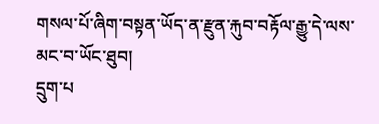གསལ་པོ་ཞིག་བསྟན་ཡོད་ན་རྫུན་རྐུབ་བརྟོལ་རྒྱུ་དེ་ལས་མང་བ་ཡོང་ཐུབ།
དྲུག་པ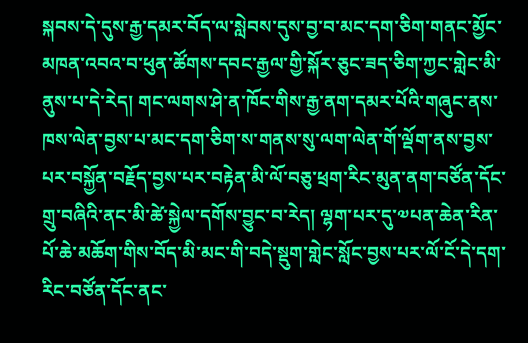སྐབས་དེ་དུས་རྒྱ་དམར་བོད་ལ་སླེབས་དུས་བྱ་བ་མང་དག་ཅིག་གནང་མྱོང་མཁན་འབའ་བ་ཕུན་ཚོགས་དབང་རྒྱལ་གྱི་སྐོར་ཅུང་ཟད་ཅིག་ཀྱང་གླེང་མི་ནུས་པ་དེ་རེད། གང་ལགས་ཤེ་ན་ཁོང་གིས་རྒྱ་ནག་དམར་པོའི་གཞུང་ནས་ཁས་ལེན་བྱས་པ་མང་དག་ཅིག་ས་གནས་སུ་ལག་ལེན་གོ་ལྡོག་ནས་བྱས་པར་བསྐྱོན་བརྗོད་བྱས་པར་བརྟེན་མི་ལོ་བཅུ་ཕྲག་རིང་མུན་ནག་བཙོན་དོང་གྲུ་བཞིའི་ནང་མི་ཚེ་སྐྱེལ་དགོས་བྱུང་བ་རེད། ལྷག་པར་དུ་༧པན་ཆེན་རིན་པོ་ཆེ་མཆོག་གིས་བོད་མི་མང་གི་བདེ་སྡུག་གླེང་སློང་བྱས་པར་ལོ་ངོ་དེ་དག་རིང་བཙོན་དོང་ནང་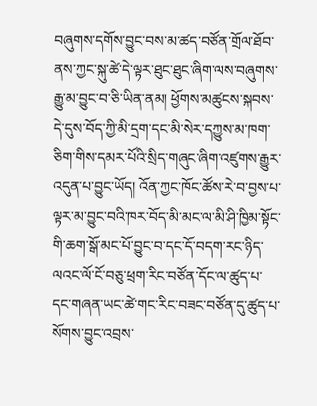བཞུགས་དགོས་བྱུང་བས་མ་ཚད་བཙོན་གྲོལ་ཐོབ་ནས་ཀྱང་སྐུ་ཚེ་དེ་ལྟར་ཐུང་ཐུང་ཞིག་ལས་བཞུགས་རྒྱུ་མ་བྱུང་བ་ཅི་ཡིན་ནམ། ཕྱོགས་མཚུངས་སྐབས་དེ་དུས་བོད་ཀྱི་མི་དྲག་དང་མི་སེར་དཀྱུས་མ་ཁག་ཅིག་གིས་དམར་པོའི་སྲིད་གཞུང་ཞིག་འཛུགས་རྒྱུར་འདུན་པ་བྱུང་ཡོད། འོན་ཀྱང་ཁོང་ཚོས་རེ་བ་བྱས་པ་ལྟར་མ་བྱུང་བའི་ཁར་བོད་མི་མང་ལ་མི་ཤི་ཁྱིམ་སྟོང་གི་ཆག་སྒོ་མང་པོ་བྱུང་བ་དང་དོ་བདག་རང་ཉིད་ལའང་ལོ་ངོ་བཅུ་ཕྲག་རིང་བཙོན་དོང་ལ་ཚུད་པ་དང་གཞན་ཡང་ཚེ་གང་རིང་བཟང་བཙོན་དུ་ཚུད་པ་སོགས་བྱུང་འབྲས་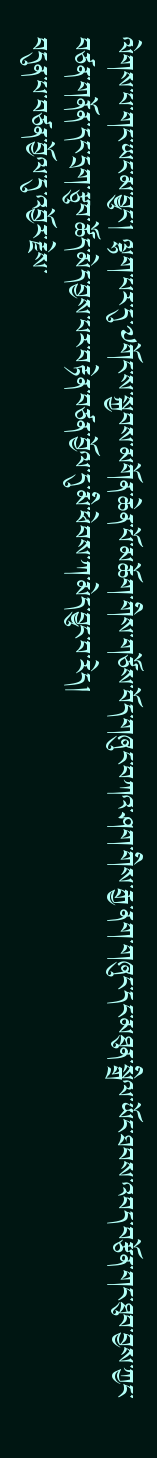ལེགས་པ་གང་ཡང་མ་བྱུང་། ལྷག་པར་དུ་༧གོང་ས་སྐྱབས་མགོན་ཆེན་པོ་མཆོག་གིས་གཙོས་བོད་གཞུང་བཀའ་ཤག་གིས་རྒྱ་ནག་གཞུང་དང་མཐུན་སྒྲིལ་ཡོང་ཐབས་འབད་བརྩོན་གང་ཐུབ་བྱས་ཀྱང་བཙན་གནོན་དང་དྲག་རྩུབ་ཚོད་མེད་བྱས་པར་བརྟེན་བཙན་བྱོལ་དུ་མི་ཕེབས་ཀ་མེད་བྱུང་བ་རེད།
བདུན་པ་བཙན་བྱོལ་དུ་འབྱོར་རྗེས་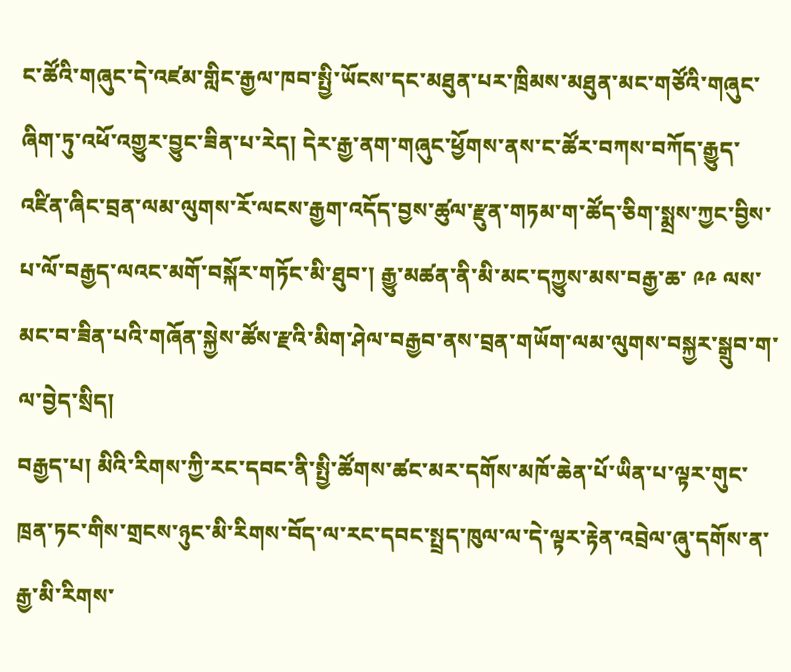ང་ཚོའི་གཞུང་དེ་འཛམ་གླིང་རྒྱལ་ཁབ་སྤྱི་ཡོངས་དང་མཐུན་པར་ཁྲིམས་མཐུན་མང་གཙོའི་གཞུང་ཞིག་ཏུ་འཕོ་འགྱུར་བྱུང་ཟིན་པ་རེད། དེར་རྒྱ་ནག་གཞུང་ཕྱོགས་ནས་ང་ཚོར་བཀས་བཀོད་རྒྱུད་འཛིན་ཞིང་བྲན་ལམ་ལུགས་རོ་ལངས་རྒྱག་འདོད་བྱས་ཚུལ་རྫུན་གཏམ་ག་ཚོད་ཅིག་སྨྲས་ཀྱང་བྱིས་པ་ལོ་བརྒྱད་ལའང་མགོ་བསྐོར་གཏོང་མི་ཐུབ་། རྒྱུ་མཚན་ནི་མི་མང་དཀྱུས་མས་བརྒྱ་ཆ་ ༩༩ ལས་མང་བ་ཟིན་པའི་གཞོན་སྐྱེས་ཚོས་རྫའི་མིག་ཤེལ་བརྒྱབ་ནས་བྲན་གཡོག་ལམ་ལུགས་བསྐྱར་སྒྲུབ་ག་ལ་བྱེད་སྲིད།
བརྒྱད་པ། མིའི་རིགས་ཀྱི་རང་དབང་ནི་སྤྱི་ཚོགས་ཚང་མར་དགོས་མཁོ་ཆེན་པོ་ཡིན་པ་ལྟར་གུང་ཁྲན་ཏང་གིས་གྲངས་ཉུང་མི་རིགས་བོད་ལ་རང་དབང་སྤྲད་ཁུལ་ལ་དེ་ལྟར་རྟེན་འབྲེལ་ཞུ་དགོས་ན་རྒྱ་མི་རིགས་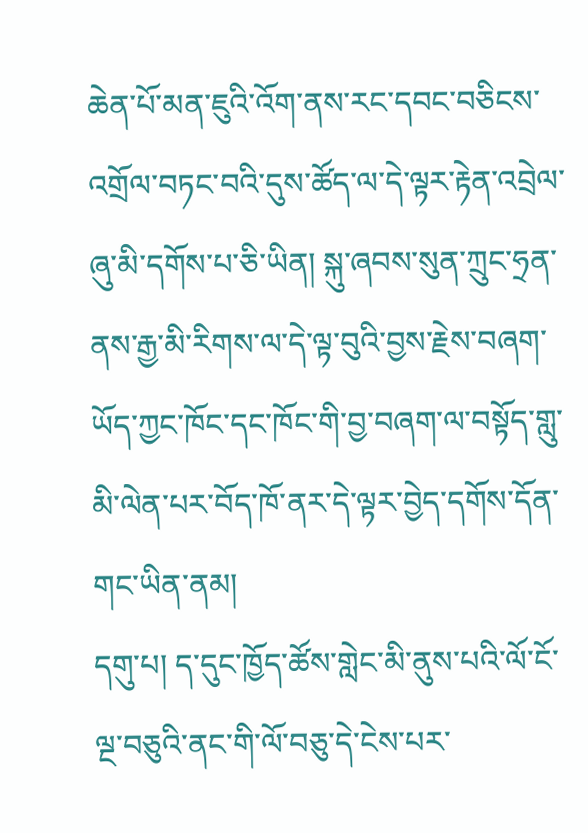ཆེན་པོ་མན་ཇུའི་འོག་ནས་རང་དབང་བཅིངས་འགྲོལ་བཏང་བའི་དུས་ཚོད་ལ་དེ་ལྟར་རྟེན་འབྲེལ་ཞུ་མི་དགོས་པ་ཅི་ཡིན། སྐུ་ཞབས་སུན་ཀྲུང་ཧྲན་ནས་རྒྱ་མི་རིགས་ལ་དེ་ལྟ་བུའི་བྱས་རྗེས་བཞག་ཡོད་ཀྱང་ཁོང་དང་ཁོང་གི་བྱ་བཞག་ལ་བསྟོད་གླུ་མི་ལེན་པར་བོད་ཁོ་ནར་དེ་ལྟར་བྱེད་དགོས་དོན་གང་ཡིན་ནམ།
དགུ་པ། ད་དུང་ཁྱོད་ཚོས་གླེང་མི་ནུས་པའི་ལོ་ངོ་ལྔ་བཅུའི་ནང་གི་ལོ་བཅུ་དེ་ངེས་པར་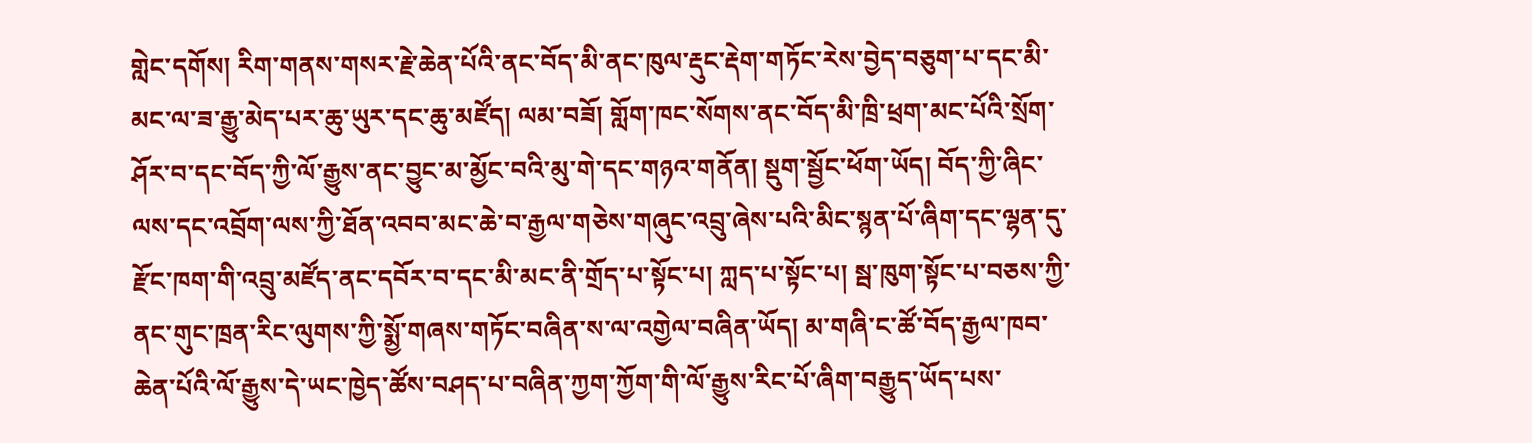གླེང་དགོས། རིག་གནས་གསར་རྗེ་ཆེན་པོའི་ནང་བོད་མི་ནང་ཁུལ་རྡུང་རྡེག་གཏོང་རེས་བྱེད་བཅུག་པ་དང་མི་མང་ལ་ཟ་རྒྱུ་མེད་པར་ཆུ་ཡུར་དང་ཆུ་མཛོད། ལམ་བཟོ། གློག་ཁང་སོགས་ནང་བོད་མི་ཁྲི་ཕྲག་མང་པོའི་སྲོག་ཤོར་བ་དང་བོད་ཀྱི་ལོ་རྒྱུས་ནང་བྱུང་མ་མྱོང་བའི་མུ་གེ་དང་གཉའ་གནོན། སྡུག་སྦྱོང་ཕོག་ཡོད། བོད་ཀྱི་ཞིང་ལས་དང་འབྲོག་ལས་ཀྱི་ཐོན་འབབ་མང་ཆེ་བ་རྒྱལ་གཅེས་གཞུང་འབྲུ་ཞེས་པའི་མིང་སྙན་པོ་ཞིག་དང་ལྷན་དུ་རྫོང་ཁག་གི་འབྲུ་མཛོད་ནང་དབོར་བ་དང་མི་མང་ནི་གྲོད་པ་སྟོང་པ། ཀླད་པ་སྟོང་པ། སྦ་ཁུག་སྟོང་པ་བཅས་ཀྱི་ནང་གུང་ཁྲན་རིང་ལུགས་ཀྱི་སྨྱོ་གཞས་གཏོང་བཞིན་ས་ལ་འགྱེལ་བཞིན་ཡོད། མ་གཞི་ང་ཚོ་བོད་རྒྱལ་ཁབ་ཆེན་པོའི་ལོ་རྒྱུས་དེ་ཡང་ཁྱེད་ཚོས་བཤད་པ་བཞིན་ཀྱག་ཀྱོག་གི་ལོ་རྒྱུས་རིང་པོ་ཞིག་བརྒྱུད་ཡོད་པས་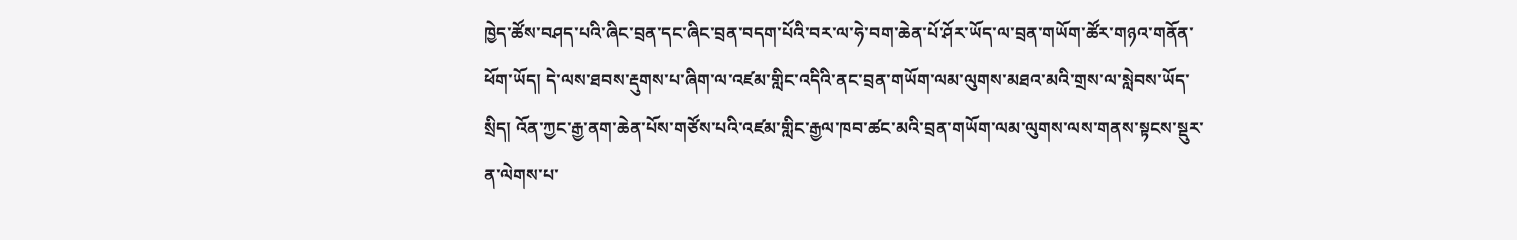ཁྱེད་ཚོས་བཤད་པའི་ཞིང་བྲན་དང་ཞིང་བྲན་བདག་པོའི་བར་ལ་ཧེ་བག་ཆེན་པོ་ཤོར་ཡོད་ལ་བྲན་གཡོག་ཚོར་གཉའ་གནོན་ཕོག་ཡོད། དེ་ལས་ཐབས་རྡུགས་པ་ཞིག་ལ་འཛམ་གླིང་འདིའི་ནང་བྲན་གཡོག་ལམ་ལུགས་མཐའ་མའི་གྲས་ལ་སླེབས་ཡོད་སྲིད། འོན་ཀྱང་རྒྱ་ནག་ཆེན་པོས་གཙོས་པའི་འཛམ་གླིང་རྒྱལ་ཁབ་ཚང་མའི་བྲན་གཡོག་ལམ་ལུགས་ལས་གནས་སྟངས་སྡུར་ན་ལེགས་པ་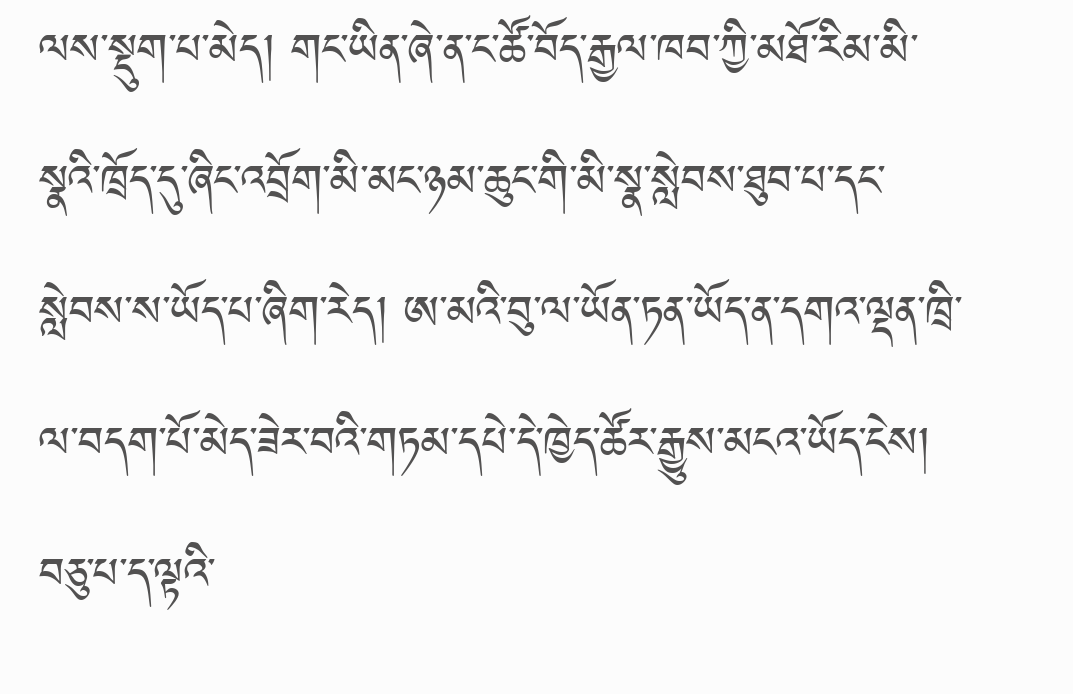ལས་སྡུག་པ་མེད། གང་ཡིན་ཞེ་ན་ང་ཚོ་བོད་རྒྱལ་ཁབ་ཀྱི་མཐོ་རིམ་མི་སྣའི་ཁྲོད་དུ་ཞིང་འབྲོག་མི་མང་ཉམ་ཆུང་གི་མི་སྣ་སླེབས་ཐུབ་པ་དང་སླེབས་ས་ཡོད་པ་ཞིག་རེད། ཨ་མའི་བུ་ལ་ཡོན་ཏན་ཡོད་ན་དགའ་ལྡན་ཁྲི་ལ་བདག་པོ་མེད་ཟེར་བའི་གཏམ་དཔེ་དེ་ཁྱེད་ཚོར་རྒྱུས་མངའ་ཡོད་ངེས།
བཅུ་པ་ད་ལྟའི་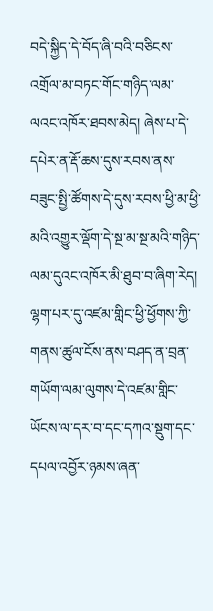བདེ་སྐྱིད་དེ་བོད་ཞི་བའི་བཅིངས་འགྲོལ་མ་བཏང་གོང་གཉིད་ལམ་ལའང་འཁོར་ཐབས་མེད། ཞེས་པ་དེ་དཔེར་ན་རྡོ་ཆས་དུས་རབས་ནས་བཟུང་སྤྱི་ཚོགས་དེ་དུས་རབས་ཕྱི་མ་ཕྱི་མའི་འགྱུར་ལྡོག་དེ་སྔ་མ་སྔ་མའི་གཉིད་ལམ་དུའང་འཁོར་མི་ཐུབ་བ་ཞིག་རེད། ལྷག་པར་དུ་འཛམ་གླིང་ཕྱི་ཕྱོགས་ཀྱི་གནས་ཚུལ་ངོས་ནས་བཤད་ན་བྲན་གཡོག་ལམ་ལུགས་དེ་འཛམ་གླིང་ཡོངས་ལ་དར་བ་དང་དཀའ་སྡུག་དང་དཔལ་འབྱོར་ཉམས་ཞན་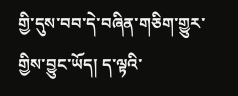གྱི་དུས་བབ་དེ་བཞིན་གཅིག་གྱུར་གྱིས་བྱུང་ཡོད། ད་ལྟའི་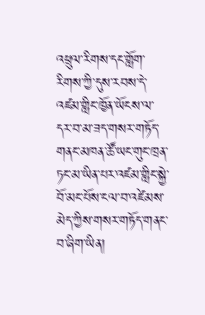འཕྲུལ་རིགས་དང་གློག་རིགས་ཀྱི་དུས་རབས་དེ་འཛམ་གླིང་ཁྱོན་ཡོངས་ལ་དར་བ་མ་ཟད་གསར་གཏོད་གནང་མཁན་ཚོ་ཡང་གུང་ཁྲན་ཏང་མ་ཡིན་པར་འཛམ་གླིང་སྐྱེ་བོ་མང་པོས་ངལ་བ་འཛེམས་མེད་ཀྱིས་གསར་གཏོད་གནང་བ་ཞིག་ཡིན།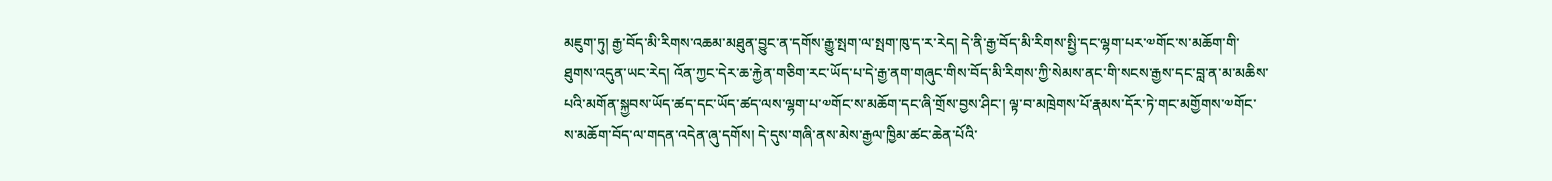མཇུག་ཏུ། རྒྱ་བོད་མི་རིགས་འཆམ་མཐུན་བྱུང་ན་དགོས་རྒྱུ་སྤག་ལ་སྤག་ཁུ་ད་ར་རེད། དེ་ནི་རྒྱ་བོད་མི་རིགས་སྤྱི་དང་ལྷག་པར་༧གོང་ས་མཆོག་གི་ཐུགས་འདུན་ཡང་རེད། འོན་ཀྱང་དེར་ཆ་རྐྱེན་གཅིག་རང་ཡོད་པ་དེ་རྒྱ་ནག་གཞུང་གིས་བོད་མི་རིགས་ཀྱི་སེམས་ནང་གི་སངས་རྒྱས་དང་བླ་ན་མ་མཆིས་པའི་མགོན་སྐྱབས་ཡོད་ཚད་དང་ཡོད་ཚད་ལས་ལྷག་པ་༧གོང་ས་མཆོག་དང་ཞི་གྲོས་བྱས་ཤིང་། ལྟ་བ་མཁྲེགས་པོ་རྣམས་དོར་ཏེ་གང་མགྱོགས་༧གོང་ས་མཆོག་བོད་ལ་གདན་འདེན་ཞུ་དགོས། དེ་དུས་གཞི་ནས་མེས་རྒྱལ་ཁྱིམ་ཚང་ཆེན་པོའི་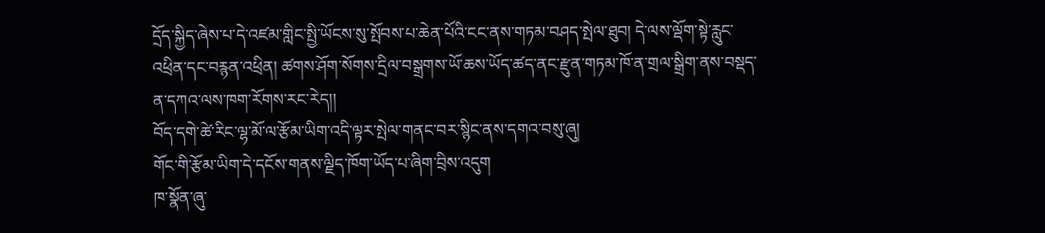དྲོད་སྐྱིད་ཞེས་པ་དེ་འཛམ་གླིང་སྤྱི་ཡོངས་སུ་སྤོབས་པ་ཆེན་པོའི་ངང་ནས་གཏམ་བཤད་སྤེལ་ཐུབ། དེ་ལས་ལྡོག་སྟེ་རླུང་འཕྲིན་དང་བརྙན་འཕྲིན། ཚགས་ཤོག་སོགས་དྲིལ་བསྒྲགས་ཡོ་ཆས་ཡོད་ཚད་ནང་རྫུན་གཏམ་ཁོ་ན་གྲལ་སྒྲིག་ནས་བསྡད་ན་དཀའ་ལས་ཁག་རོགས་རང་རེད།།
བོད་དགེ་ཚེ་རིང་ལྷ་མོ་ལ་རྩོམ་ཡིག་འདི་ལྟར་སྤེལ་གནང་བར་སྙིང་ནས་དགའ་བསུ་ཞུ།
གོང་གི་རྩོམ་ཡིག་དེ་དངོས་གནས་ལྗིད་ཁོག་ཡོད་པ་ཞིག་བྲིས་འདུག
ཁ་སྣོན་ཞུ་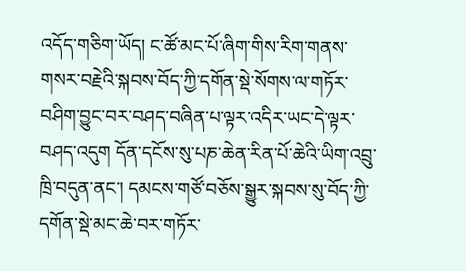འདོད་གཅིག་ཡོད། ང་ཚོ་མང་པོ་ཞིག་གིས་རིག་གནས་གསར་བརྗེའི་སྐབས་བོད་ཀྱི་དགོན་སྡེ་སོགས་ལ་གཏོར་བཤིག་བྱུང་བར་བཤད་བཞིན་པ་ལྟར་འདིར་ཡང་དེ་ལྟར་བཤད་འདུག དོན་དངོས་སུ་པཎ་ཆེན་རིན་པོ་ཆེའི་ཡིག་འབྲུ་ཁྲི་བདུན་ནང་། དམངས་གཙོ་བཅོས་སྒྱུར་སྐབས་སུ་བོད་ཀྱི་དགོན་སྡེ་མང་ཆེ་བར་གཏོར་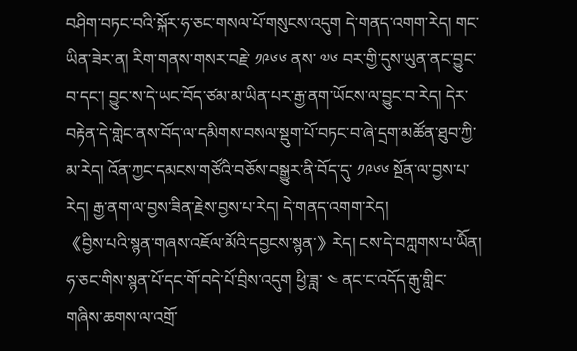བཤིག་བཏང་བའི་སྐོར་ཧ་ཅང་གསལ་པོ་གསུངས་འདུག དེ་གནད་འགག་རེད། གང་ཡིན་ཟེར་ན། རིག་གནས་གསར་བརྗེ་ ༡༩༦༦ ནས་ ༧༦ བར་གྱི་དུས་ཡུན་ནང་བྱུང་བ་དང་། བྱུང་ས་དེ་ཡང་བོད་ཙམ་མ་ཡིན་པར་རྒྱ་ནག་ཡོངས་ལ་བྱུང་བ་རེད། དེར་བརྟེན་དེ་གླེང་ནས་བོད་ལ་དམིགས་བསལ་སྡུག་པོ་བཏང་བ་ཞེ་དྲག་མཚོན་ཐུབ་ཀྱི་མ་རེད། འོན་ཀྱང་དམངས་གཙོའི་བཅོས་བསྒྱུར་ནི་བོད་དུ་ ༡༩༦༦ སྔོན་ལ་བྱས་པ་རེད། རྒྱ་ནག་ལ་བྱས་ཟིན་རྗེས་བྱས་པ་རེད། དེ་གནད་འགག་རེད།
《བྱིས་པའི་སྙན་གཞས་འཇོལ་མོའི་དབྱངས་སྙན་》རེད། ངས་དེ་བཀླགས་པ་ཡིོན། ཧ་ཅང་གིས་སྙན་པོ་དང་གོ་བདེ་པོ་བྲིས་འདུག ཕྱི་ཟླ་ ༤ ནང་ང་འདོད་རྒུ་གླིང་གཞིས་ཆགས་ལ་འགྲོ་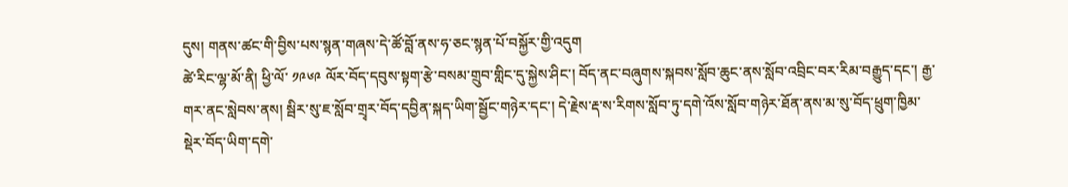དུས། གནས་ཚང་གི་བྱིས་པས་སྙན་གཞས་དེ་ཚོ་བློ་ནས་ཧ་ཅང་སྙན་པོ་བསྐྱོར་གྱི་འདུག
ཚེ་རིང་ལྷ་མོ་ནི། ཕྱི་ལོ་ ༡༩༦༩ ལོར་བོད་དབུས་སྟག་རྩེ་བསམ་གྲུབ་གླིང་དུ་སྐྱེས་ཤིང་། བོད་ནང་བཞུགས་སྐབས་སློབ་ཆུང་ནས་སློབ་འབྲིང་བར་རིམ་བརྒྱུད་དང་། རྒྱ་གར་ནང་སླེབས་ནས། སྦིར་སུ་ཇ་སློབ་གྲྭར་བོད་དབྱིན་སྐད་ཡིག་སྦྱོང་གཉེར་དང་། དེ་རྗེས་རྡ་ས་རིགས་སློབ་ཏུ་དགེ་འོས་སློབ་གཉེར་ཐོན་ནས་མ་སུ་བོད་ཕྲུག་ཁྱིམ་སྡེར་བོད་ཡིག་དགེ་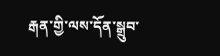རྒན་གྱི་ལས་དོན་སྒྲུབ་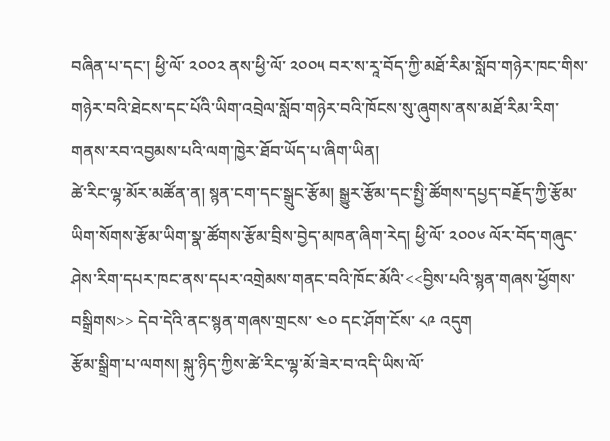བཞིན་པ་དང་། ཕྱི་ལོ་ ༢༠༠༢ ནས་ཕྱི་ལོ་ ༢༠༠༥ བར་ས་རཱ་བོད་ཀྱི་མཐོ་རིམ་སློབ་གཉེར་ཁང་གིས་གཉེར་བའི་ཐེངས་དང་པོའི་ཡིག་འབྲེལ་སློབ་གཉེར་བའི་ཁོངས་སུ་ཞུགས་ནས་མཐོ་རིམ་རིག་གནས་རབ་འབྱམས་པའི་ལག་ཁྱེར་ཐོབ་ཡོད་པ་ཞིག་ཡིན།
ཚེ་རིང་ལྷ་མོར་མཚོན་ན། སྙན་ངག་དང་སྒྲུང་རྩོམ། སྒྱུར་རྩོམ་དང་སྤྱི་ཚོགས་དཔྱད་བརྗོད་ཀྱི་རྩོམ་ཡིག་སོགས་རྩོམ་ཡིག་སྣ་ཚོགས་རྩོམ་བྲིས་བྱེད་མཁན་ཞིག་རེད། ཕྱི་ལོ་ ༢༠༠༦ ལོར་བོད་གཞུང་ཤེས་རིག་དཔར་ཁང་ནས་དཔར་འགྲེམས་གནང་བའི་ཁོང་མོའི་<<བྱིས་པའི་སྙན་གཞས་ཕྱོགས་བསྒྲིགས>> དེབ་དེའི་ནང་སྙན་གཞས་གྲངས་ ༤༠ དང་ཤོག་ངོས་ ༨༩ འདུག
རྩོམ་སྒྲིག་པ་ལགས། སྐུ་ཉིད་ཀྱིས་ཚེ་རིང་ལྷ་མོ་ཟེར་བ་འདི་ཡིས་ལོ་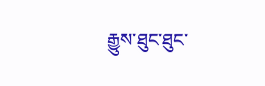རྒྱུས་ཐུང་ཐུང་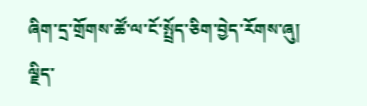ཞིག་དྲ་གྲོགས་ཚོ་ལ་ངོ་སྤྲོད་ཅིག་བྱེད་རོགས་ཞུ།
ལྗིད་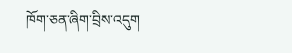ཁོག་ཅན་ཞིག་བྲིས་འདུག